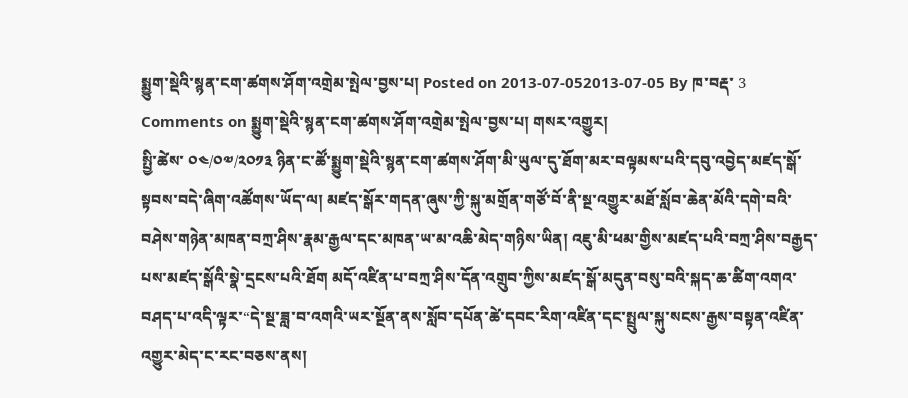སྨྱུག་སྡེའི་སྙན་ངག་ཚགས་ཤོག་འགྲེམ་སྤེལ་བྱས་པ། Posted on 2013-07-052013-07-05 By ཁ་བརྡ་ 3 Comments on སྨྱུག་སྡེའི་སྙན་ངག་ཚགས་ཤོག་འགྲེམ་སྤེལ་བྱས་པ། གསར་འགྱུར།
སྤྱི་ཚེས་ ༠༤/༠༧/༢༠༡༣ ཉིན་ང་ཚོ་སྨྱུག་སྡེའི་སྙན་ངག་ཚགས་ཤོག་མི་ཡུལ་དུ་ཐོག་མར་བལྟམས་པའི་དབུ་འབྱེད་མཛད་སྒོ་སྟབས་བདེ་ཞིག་འཚོགས་ཡོད་ལ། མཛད་སྒོར་གདན་ཞུས་ཀྱི་སྐུ་མགྲོན་གཙོ་བོ་ནི་སྔ་འགྱུར་མཐོ་སློབ་ཆེན་མོའི་དགེ་བའི་བཤེས་གཉེན་མཁན་བཀྲ་ཤིས་རྣམ་རྒྱལ་དང་མཁན་ཡ་མ་འཆི་མེད་གཉིས་ཡིན། འཇུ་མི་ཕམ་གྱིས་མཛད་པའི་བཀྲ་ཤིས་བརྒྱད་པས་མཛད་སྒོའི་སྣེ་དྲངས་པའི་ཐོག མདོ་འཛིན་པ་བཀྲ་ཤིས་དོན་འགྲུབ་ཀྱིས་མཛད་སྒོ་མདུན་བསུ་བའི་སྐད་ཆ་ཚིག་འགའ་བཤད་པ་འདི་ལྟར་“དེ་སྔ་ཟླ་བ་འགའི་ཡར་སྔོན་ནས་སློབ་དཔོན་ཚེ་དབང་རིག་འཛིན་དང་སྤྲུལ་སྐུ་སངས་རྒྱས་བསྟན་འཛིན་འགྱུར་མེད་ང་རང་བཅས་ནས།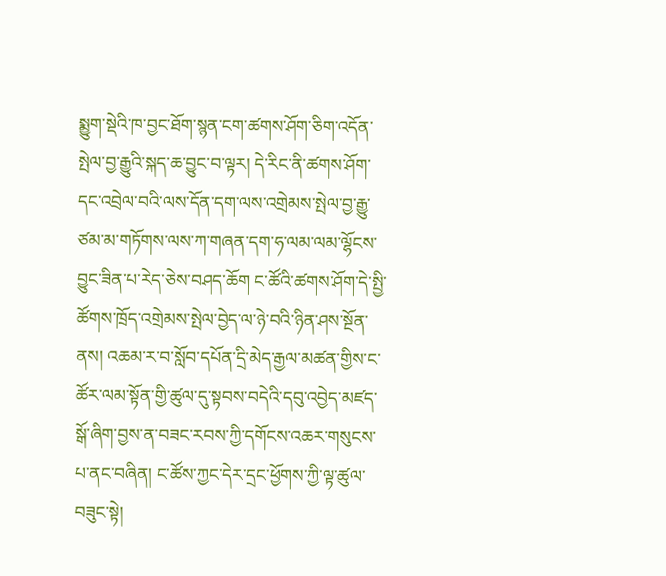སྨྱུག་སྡེའི་ཁ་བྱང་ཐོག་སྙན་ངག་ཚགས་ཤོག་ཅིག་འདོན་སྤེལ་བྱ་རྒྱུའི་སྐད་ཆ་བྱུང་བ་ལྟར། དེ་རིང་ནི་ཚགས་ཤོག་དང་འབྲེལ་བའི་ལས་དོན་དག་ལས་འགྲེམས་སྤེལ་བྱ་རྒྱུ་ཙམ་མ་གཏོགས་ལས་ཀ་གཞན་དག་ཧ་ལམ་ལམ་ལྷོངས་བྱུང་ཟིན་པ་རེད་ཅེས་བཤད་ཆོག ང་ཚོའི་ཚགས་ཤོག་དེ་སྤྱི་ཚོགས་ཁྲོད་འགྲེམས་སྤེལ་བྱེད་ལ་ཉེ་བའི་ཉིན་ཤས་སྔོན་ནས། འཆམ་ར་བ་སློབ་དཔོན་དྲི་མེད་རྒྱལ་མཚན་གྱིས་ང་ཚོར་ལམ་སྟོན་གྱི་ཚུལ་དུ་སྟབས་བདེའི་དབུ་འབྱེད་མཛད་སྒོ་ཞིག་བྱས་ན་བཟང་རབས་ཀྱི་དགོངས་འཆར་གསུངས་པ་ནང་བཞིན། ང་ཚོས་ཀྱང་དེར་དྲང་ཕྱོགས་ཀྱི་ལྟ་ཚུལ་བཟུང་སྟེ།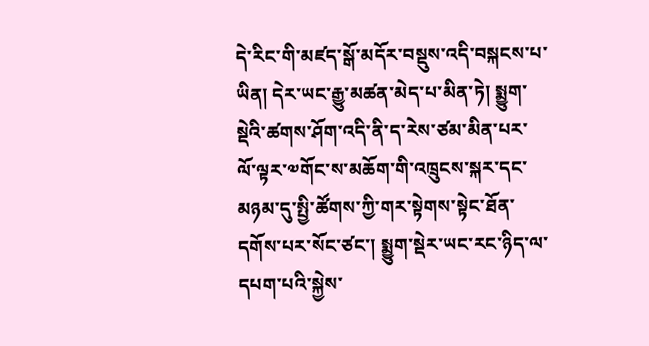དེ་རིང་གི་མཛད་སྒོ་མདོར་བསྡུས་འདི་བསྐངས་པ་ཡིན། དེར་ཡང་རྒྱུ་མཚན་མེད་པ་མིན་ཏེ། སྨྱུག་སྡེའི་ཚགས་ཤོག་འདི་ནི་ད་རེས་ཙམ་མིན་པར་ལོ་ལྟར་༧གོང་ས་མཆོག་གི་འཁྲུངས་སྐར་དང་མཉམ་དུ་སྤྱི་ཚོགས་ཀྱི་གར་སྟེགས་སྟེང་ཐོན་དགོས་པར་སོང་ཙང་། སྨྱུག་སྡེར་ཡང་རང་ཉིད་ལ་དཔག་པའི་སྐྱེས་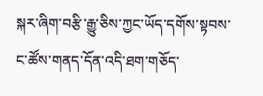སྐར་ཞིག་བརྩི་རྒྱུ་ཅིས་ཀྱང་ཡོད་དགོས་སྟབས་ང་ཚོས་གནད་དོན་འདི་ཐག་གཅོད་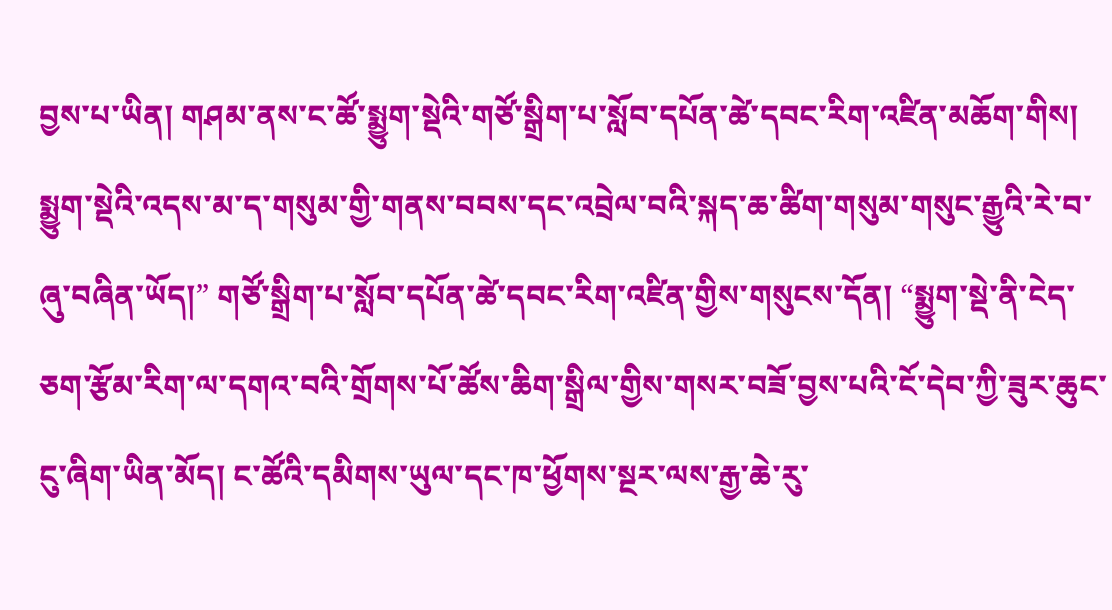བྱས་པ་ཡིན། གཤམ་ནས་ང་ཚོ་སྨྱུག་སྡེའི་གཙོ་སྒྲིག་པ་སློབ་དཔོན་ཚེ་དབང་རིག་འཛིན་མཆོག་གིས། སྨྱུག་སྡེའི་འདས་མ་ད་གསུམ་གྱི་གནས་བབས་དང་འབྲེལ་བའི་སྐད་ཆ་ཚིག་གསུམ་གསུང་རྒྱུའི་རེ་བ་ཞུ་བཞིན་ཡོད།” གཙོ་སྒྲིག་པ་སློབ་དཔོན་ཚེ་དབང་རིག་འཛིན་གྱིས་གསུངས་དོན། “སྨྱུག་སྡེ་ནི་ངེད་ཅག་རྩོམ་རིག་ལ་དགའ་བའི་གྲོགས་པོ་ཚོས་ཆིག་སྒྲིལ་གྱིས་གསར་བཟོ་བྱས་པའི་ངོ་དེབ་ཀྱི་ཟུར་ཆུང་ངུ་ཞིག་ཡིན་མོད། ང་ཚོའི་དམིགས་ཡུལ་དང་ཁ་ཕྱོགས་སྔར་ལས་རྒྱ་ཆེ་རུ་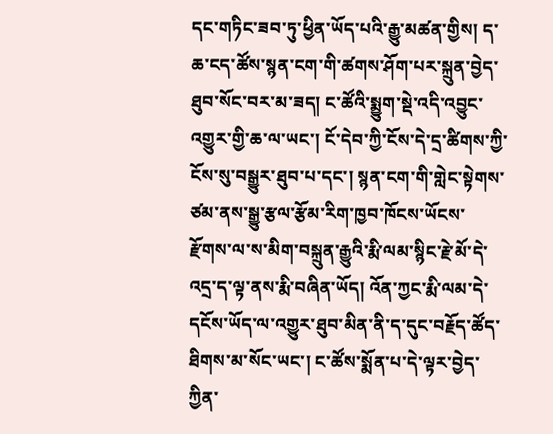དང་གཏིང་ཟབ་ཏུ་ཕྱིན་ཡོད་པའི་རྒྱུ་མཚན་གྱིས། ད་ཆ་ངད་ཚོས་སྙན་ངག་གི་ཚགས་ཤོག་པར་སྐྲུན་བྱེད་ཐུབ་སོང་བར་མ་ཟད། ང་ཚོའི་སྨྱུག་སྡེ་འདི་འབྱུང་འགྱུར་གྱི་ཆ་ལ་ཡང་། ངོ་དེབ་ཀྱི་ངོས་དེ་དྲ་ཚིགས་ཀྱི་ངོས་སུ་བསྒྱུར་ཐུབ་པ་དང་། སྙན་ངག་གི་གླེང་སྟེགས་ཙམ་ནས་སྒྱུ་རྩལ་རྩོམ་རིག་ཁྱབ་ཁོངས་ཡོངས་རྫོགས་ལ་ས་མིག་བསྐྲུན་རྒྱུའི་རྨི་ལམ་སྙིང་རྗེ་མོ་དེ་འདྲ་ད་ལྟ་ནས་རྨི་བཞིན་ཡོད། འོན་ཀྱང་རྨི་ལམ་དེ་དངོས་ཡོད་ལ་འགྱུར་ཐུབ་མིན་ནི་ད་དུང་བརྗོད་ཚོད་ཐིགས་མ་སོང་ཡང་། ང་ཚོས་སྨོན་པ་དེ་ལྟར་བྱེད་ཀྱིན་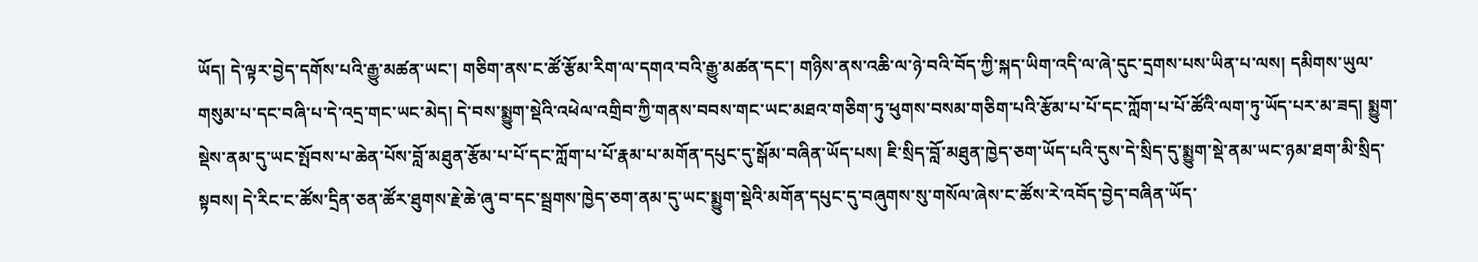ཡོད། དེ་ལྟར་བྱེད་དགོས་པའི་རྒྱུ་མཚན་ཡང་། གཅིག་ནས་ང་ཚོ་རྩོམ་རིག་ལ་དགའ་བའི་རྒྱུ་མཚན་དང་། གཉིས་ནས་འཆི་ལ་ཉེ་བའི་བོད་ཀྱི་སྐད་ཡིག་འདི་ལ་ཞེ་དུང་དྲགས་པས་ཡིན་པ་ལས། དམིགས་ཡུལ་གསུམ་པ་དང་བཞི་པ་དེ་འདྲ་གང་ཡང་མེད། དེ་བས་སྨྱུག་སྡེའི་འཕེལ་འགྲིབ་ཀྱི་གནས་བབས་གང་ཡང་མཐའ་གཅིག་ཏུ་ཕུགས་བསམ་གཅིག་པའི་རྩོམ་པ་པོ་དང་ཀློག་པ་པོ་ཚོའི་ལག་ཏུ་ཡོད་པར་མ་ཟད། སྨྱུག་སྡེས་ནམ་དུ་ཡང་སྤོབས་པ་ཆེན་པོས་བློ་མཐུན་རྩོམ་པ་པོ་དང་ཀློག་པ་པོ་རྣམ་པ་མགོན་དཔུང་དུ་སྒོམ་བཞིན་ཡོད་པས། ཇི་སྲིད་བློ་མཐུན་ཁྱེད་ཅག་ཡོད་པའི་དུས་དེ་སྲིད་དུ་སྨྱུག་སྡེ་ནམ་ཡང་ཉམ་ཐག་མི་སྲིད་སྟབས། དེ་རིང་ང་ཚོས་དྲིན་ཅན་ཚོར་ཐུགས་རྗེ་ཆེ་ཞུ་བ་དང་སྦྲགས་ཁྱེད་ཅག་ནམ་དུ་ཡང་སྨྱུག་སྡེའི་མགོན་དཔུང་དུ་བཞུགས་སུ་གསོལ་ཞེས་ང་ཚོས་རེ་འབོད་བྱེད་བཞིན་ཡོད་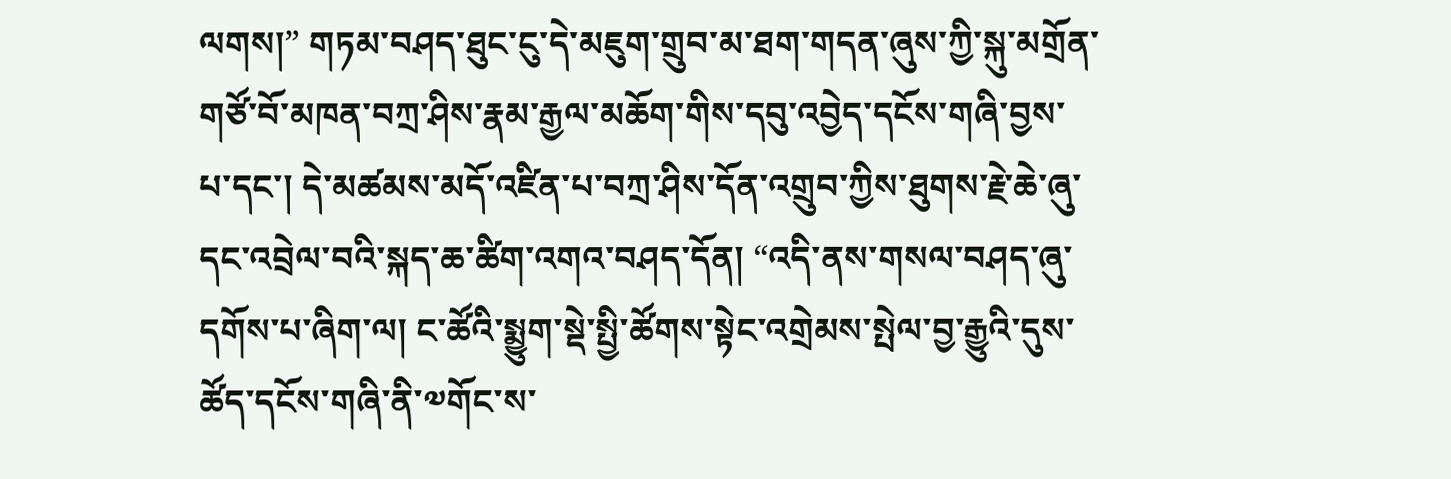ལགས།” གཏམ་བཤད་ཐུང་ངུ་དེ་མཇུག་གྲུབ་མ་ཐག་གདན་ཞུས་ཀྱི་སྐུ་མགྲོན་གཙོ་བོ་མཁན་བཀྲ་ཤིས་རྣམ་རྒྱལ་མཆོག་གིས་དབུ་འབྱེད་དངོས་གཞི་བྱས་པ་དང་། དེ་མཚམས་མདོ་འཛིན་པ་བཀྲ་ཤིས་དོན་འགྲུབ་ཀྱིས་ཐུགས་རྗེ་ཆེ་ཞུ་དང་འབྲེལ་བའི་སྐད་ཆ་ཚིག་འགའ་བཤད་དོན། “འདི་ནས་གསལ་བཤད་ཞུ་དགོས་པ་ཞིག་ལ། ང་ཚོའི་སྨྱུག་སྡེ་སྤྱི་ཚོགས་སྟེང་འགྲེམས་སྤེལ་བྱ་རྒྱུའི་དུས་ཚོད་དངོས་གཞི་ནི་༧གོང་ས་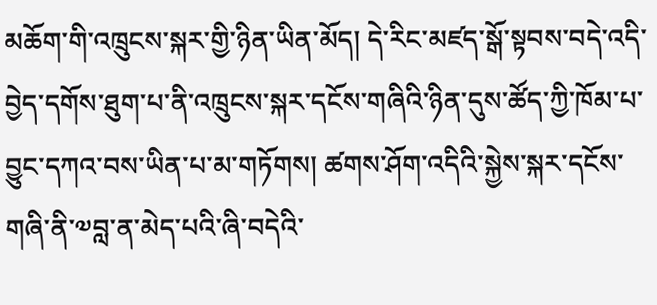མཆོག་གི་འཁྲུངས་སྐར་གྱི་ཉིན་ཡིན་མོད། དེ་རིང་མཛད་སྒོ་སྟབས་བདེ་འདི་བྱེད་དགོས་ཐུག་པ་ནི་འཁྲུངས་སྐར་དངོས་གཞིའི་ཉིན་དུས་ཚོད་ཀྱི་ཁོམ་པ་བྱུང་དཀའ་བས་ཡིན་པ་མ་གཏོགས། ཚགས་ཤོག་འདིའི་སྐྱེས་སྐར་དངོས་གཞི་ནི་༧བླ་ན་མེད་པའི་ཞི་བདེའི་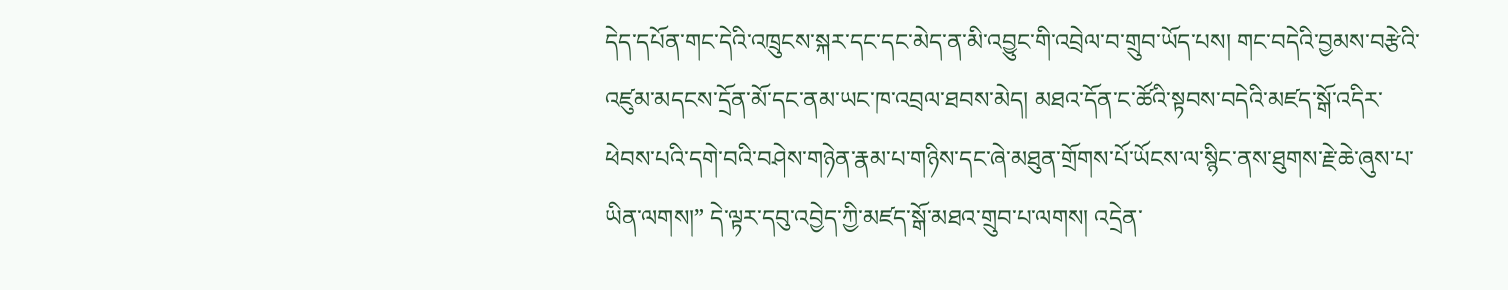དེད་དཔོན་གང་དེའི་འཁྲུངས་སྐར་དང་དང་མེད་ན་མི་འབྱུང་གི་འབྲེལ་བ་གྲུབ་ཡོད་པས། གང་བདེའི་བྱམས་བརྩེའི་འཛུམ་མདངས་དྲོན་མོ་དང་ནམ་ཡང་ཁ་འབྲལ་ཐབས་མེད། མཐའ་དོན་ང་ཚོའི་སྟབས་བདེའི་མཛད་སྒོ་འདིར་ཕེབས་པའི་དགེ་བའི་བཤེས་གཉེན་རྣམ་པ་གཉིས་དང་ཞེ་མཐུན་གྲོགས་པོ་ཡོངས་ལ་སྙིང་ནས་ཐུགས་རྗེ་ཆེ་ཞུས་པ་ཡིན་ལགས།” དེ་ལྟར་དབུ་འབྱེད་ཀྱི་མཛད་སྒོ་མཐའ་གྲུབ་པ་ལགས། འདྲེན་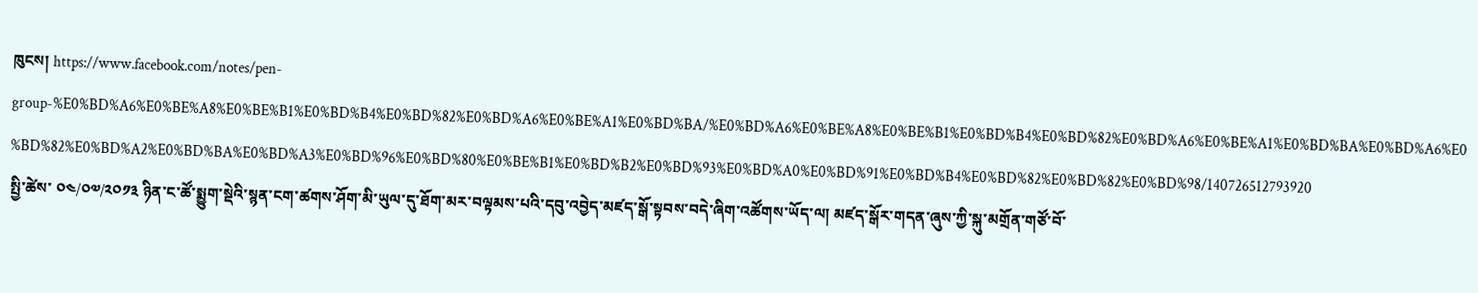ཁུངས། https://www.facebook.com/notes/pen-group-%E0%BD%A6%E0%BE%A8%E0%BE%B1%E0%BD%B4%E0%BD%82%E0%BD%A6%E0%BE%A1%E0%BD%BA/%E0%BD%A6%E0%BE%A8%E0%BE%B1%E0%BD%B4%E0%BD%82%E0%BD%A6%E0%BE%A1%E0%BD%BA%E0%BD%A6%E0%BD%82%E0%BD%A2%E0%BD%BA%E0%BD%A3%E0%BD%96%E0%BD%80%E0%BE%B1%E0%BD%B2%E0%BD%93%E0%BD%A0%E0%BD%91%E0%BD%B4%E0%BD%82%E0%BD%82%E0%BD%98/140726512793920
སྤྱི་ཚེས་ ༠༤/༠༧/༢༠༡༣ ཉིན་ང་ཚོ་སྨྱུག་སྡེའི་སྙན་ངག་ཚགས་ཤོག་མི་ཡུལ་དུ་ཐོག་མར་བལྟམས་པའི་དབུ་འབྱེད་མཛད་སྒོ་སྟབས་བདེ་ཞིག་འཚོགས་ཡོད་ལ། མཛད་སྒོར་གདན་ཞུས་ཀྱི་སྐུ་མགྲོན་གཙོ་བོ་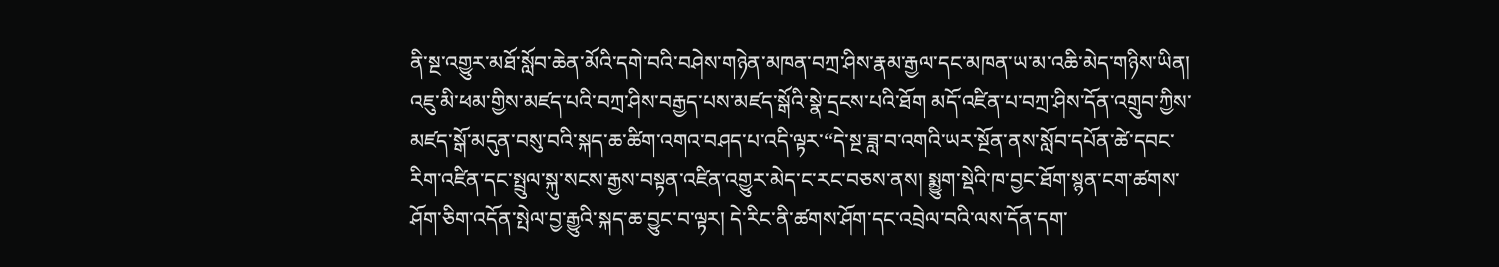ནི་སྔ་འགྱུར་མཐོ་སློབ་ཆེན་མོའི་དགེ་བའི་བཤེས་གཉེན་མཁན་བཀྲ་ཤིས་རྣམ་རྒྱལ་དང་མཁན་ཡ་མ་འཆི་མེད་གཉིས་ཡིན།
འཇུ་མི་ཕམ་གྱིས་མཛད་པའི་བཀྲ་ཤིས་བརྒྱད་པས་མཛད་སྒོའི་སྣེ་དྲངས་པའི་ཐོག མདོ་འཛིན་པ་བཀྲ་ཤིས་དོན་འགྲུབ་ཀྱིས་མཛད་སྒོ་མདུན་བསུ་བའི་སྐད་ཆ་ཚིག་འགའ་བཤད་པ་འདི་ལྟར་“དེ་སྔ་ཟླ་བ་འགའི་ཡར་སྔོན་ནས་སློབ་དཔོན་ཚེ་དབང་རིག་འཛིན་དང་སྤྲུལ་སྐུ་སངས་རྒྱས་བསྟན་འཛིན་འགྱུར་མེད་ང་རང་བཅས་ནས། སྨྱུག་སྡེའི་ཁ་བྱང་ཐོག་སྙན་ངག་ཚགས་ཤོག་ཅིག་འདོན་སྤེལ་བྱ་རྒྱུའི་སྐད་ཆ་བྱུང་བ་ལྟར། དེ་རིང་ནི་ཚགས་ཤོག་དང་འབྲེལ་བའི་ལས་དོན་དག་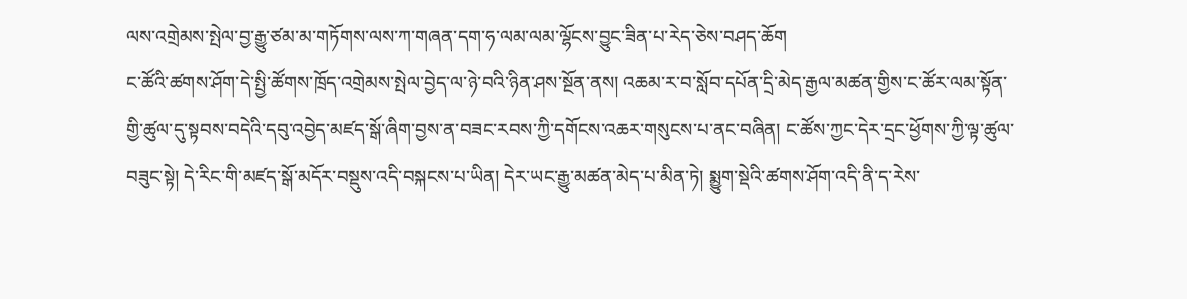ལས་འགྲེམས་སྤེལ་བྱ་རྒྱུ་ཙམ་མ་གཏོགས་ལས་ཀ་གཞན་དག་ཧ་ལམ་ལམ་ལྷོངས་བྱུང་ཟིན་པ་རེད་ཅེས་བཤད་ཆོག
ང་ཚོའི་ཚགས་ཤོག་དེ་སྤྱི་ཚོགས་ཁྲོད་འགྲེམས་སྤེལ་བྱེད་ལ་ཉེ་བའི་ཉིན་ཤས་སྔོན་ནས། འཆམ་ར་བ་སློབ་དཔོན་དྲི་མེད་རྒྱལ་མཚན་གྱིས་ང་ཚོར་ལམ་སྟོན་གྱི་ཚུལ་དུ་སྟབས་བདེའི་དབུ་འབྱེད་མཛད་སྒོ་ཞིག་བྱས་ན་བཟང་རབས་ཀྱི་དགོངས་འཆར་གསུངས་པ་ནང་བཞིན། ང་ཚོས་ཀྱང་དེར་དྲང་ཕྱོགས་ཀྱི་ལྟ་ཚུལ་བཟུང་སྟེ། དེ་རིང་གི་མཛད་སྒོ་མདོར་བསྡུས་འདི་བསྐངས་པ་ཡིན། དེར་ཡང་རྒྱུ་མཚན་མེད་པ་མིན་ཏེ། སྨྱུག་སྡེའི་ཚགས་ཤོག་འདི་ནི་ད་རེས་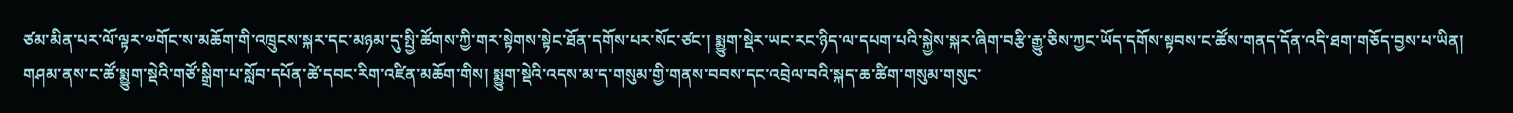ཙམ་མིན་པར་ལོ་ལྟར་༧གོང་ས་མཆོག་གི་འཁྲུངས་སྐར་དང་མཉམ་དུ་སྤྱི་ཚོགས་ཀྱི་གར་སྟེགས་སྟེང་ཐོན་དགོས་པར་སོང་ཙང་། སྨྱུག་སྡེར་ཡང་རང་ཉིད་ལ་དཔག་པའི་སྐྱེས་སྐར་ཞིག་བརྩི་རྒྱུ་ཅིས་ཀྱང་ཡོད་དགོས་སྟབས་ང་ཚོས་གནད་དོན་འདི་ཐག་གཅོད་བྱས་པ་ཡིན།
གཤམ་ནས་ང་ཚོ་སྨྱུག་སྡེའི་གཙོ་སྒྲིག་པ་སློབ་དཔོན་ཚེ་དབང་རིག་འཛིན་མཆོག་གིས། སྨྱུག་སྡེའི་འདས་མ་ད་གསུམ་གྱི་གནས་བབས་དང་འབྲེལ་བའི་སྐད་ཆ་ཚིག་གསུམ་གསུང་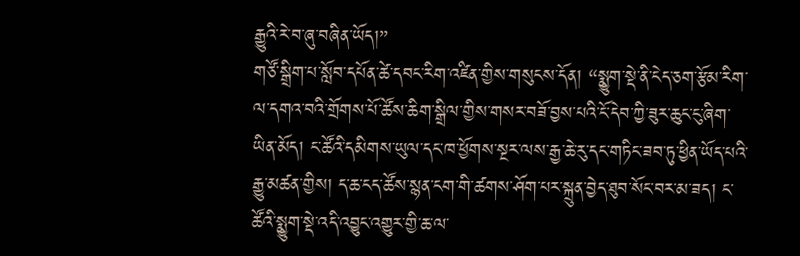རྒྱུའི་རེ་བ་ཞུ་བཞིན་ཡོད།”
གཙོ་སྒྲིག་པ་སློབ་དཔོན་ཚེ་དབང་རིག་འཛིན་གྱིས་གསུངས་དོན། “སྨྱུག་སྡེ་ནི་ངེད་ཅག་རྩོམ་རིག་ལ་དགའ་བའི་གྲོགས་པོ་ཚོས་ཆིག་སྒྲིལ་གྱིས་གསར་བཟོ་བྱས་པའི་ངོ་དེབ་ཀྱི་ཟུར་ཆུང་ངུ་ཞིག་ཡིན་མོད། ང་ཚོའི་དམིགས་ཡུལ་དང་ཁ་ཕྱོགས་སྔར་ལས་རྒྱ་ཆེ་རུ་དང་གཏིང་ཟབ་ཏུ་ཕྱིན་ཡོད་པའི་རྒྱུ་མཚན་གྱིས། ད་ཆ་ངད་ཚོས་སྙན་ངག་གི་ཚགས་ཤོག་པར་སྐྲུན་བྱེད་ཐུབ་སོང་བར་མ་ཟད། ང་ཚོའི་སྨྱུག་སྡེ་འདི་འབྱུང་འགྱུར་གྱི་ཆ་ལ་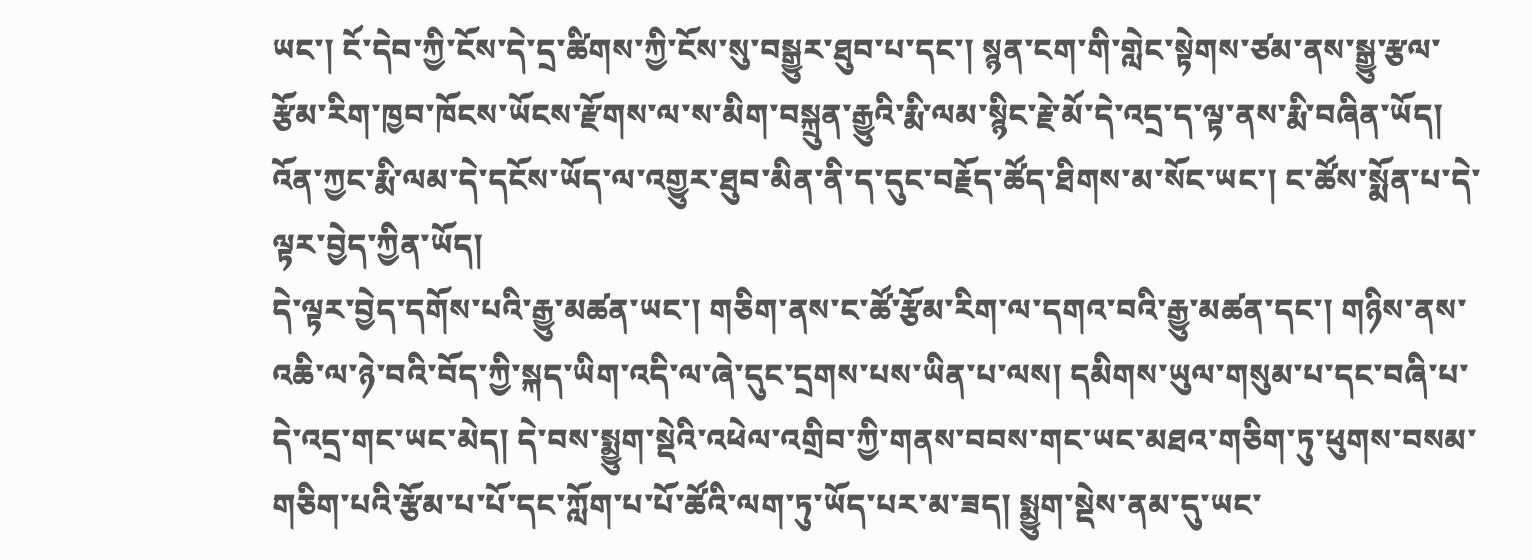ཡང་། ངོ་དེབ་ཀྱི་ངོས་དེ་དྲ་ཚིགས་ཀྱི་ངོས་སུ་བསྒྱུར་ཐུབ་པ་དང་། སྙན་ངག་གི་གླེང་སྟེགས་ཙམ་ནས་སྒྱུ་རྩལ་རྩོམ་རིག་ཁྱབ་ཁོངས་ཡོངས་རྫོགས་ལ་ས་མིག་བསྐྲུན་རྒྱུའི་རྨི་ལམ་སྙིང་རྗེ་མོ་དེ་འདྲ་ད་ལྟ་ནས་རྨི་བཞིན་ཡོད། འོན་ཀྱང་རྨི་ལམ་དེ་དངོས་ཡོད་ལ་འགྱུར་ཐུབ་མིན་ནི་ད་དུང་བརྗོད་ཚོད་ཐིགས་མ་སོང་ཡང་། ང་ཚོས་སྨོན་པ་དེ་ལྟར་བྱེད་ཀྱིན་ཡོད།
དེ་ལྟར་བྱེད་དགོས་པའི་རྒྱུ་མཚན་ཡང་། གཅིག་ནས་ང་ཚོ་རྩོམ་རིག་ལ་དགའ་བའི་རྒྱུ་མཚན་དང་། གཉིས་ནས་འཆི་ལ་ཉེ་བའི་བོད་ཀྱི་སྐད་ཡིག་འདི་ལ་ཞེ་དུང་དྲགས་པས་ཡིན་པ་ལས། དམིགས་ཡུལ་གསུམ་པ་དང་བཞི་པ་དེ་འདྲ་གང་ཡང་མེད། དེ་བས་སྨྱུག་སྡེའི་འཕེལ་འགྲིབ་ཀྱི་གནས་བབས་གང་ཡང་མཐའ་གཅིག་ཏུ་ཕུགས་བསམ་གཅིག་པའི་རྩོམ་པ་པོ་དང་ཀློག་པ་པོ་ཚོའི་ལག་ཏུ་ཡོད་པར་མ་ཟད། སྨྱུག་སྡེས་ནམ་དུ་ཡང་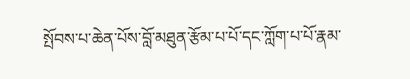སྤོབས་པ་ཆེན་པོས་བློ་མཐུན་རྩོམ་པ་པོ་དང་ཀློག་པ་པོ་རྣམ་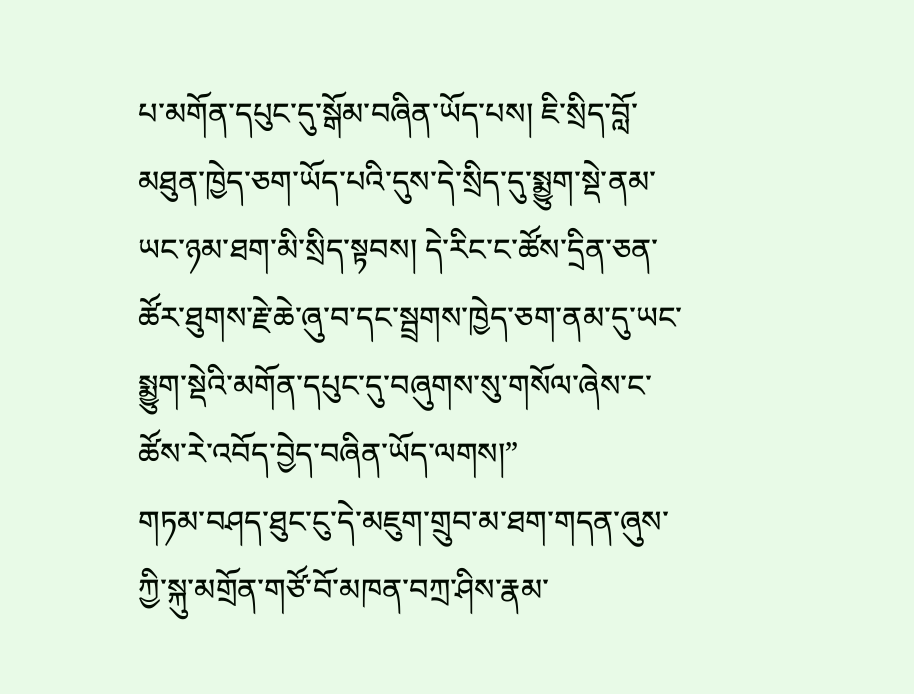པ་མགོན་དཔུང་དུ་སྒོམ་བཞིན་ཡོད་པས། ཇི་སྲིད་བློ་མཐུན་ཁྱེད་ཅག་ཡོད་པའི་དུས་དེ་སྲིད་དུ་སྨྱུག་སྡེ་ནམ་ཡང་ཉམ་ཐག་མི་སྲིད་སྟབས། དེ་རིང་ང་ཚོས་དྲིན་ཅན་ཚོར་ཐུགས་རྗེ་ཆེ་ཞུ་བ་དང་སྦྲགས་ཁྱེད་ཅག་ནམ་དུ་ཡང་སྨྱུག་སྡེའི་མགོན་དཔུང་དུ་བཞུགས་སུ་གསོལ་ཞེས་ང་ཚོས་རེ་འབོད་བྱེད་བཞིན་ཡོད་ལགས།”
གཏམ་བཤད་ཐུང་ངུ་དེ་མཇུག་གྲུབ་མ་ཐག་གདན་ཞུས་ཀྱི་སྐུ་མགྲོན་གཙོ་བོ་མཁན་བཀྲ་ཤིས་རྣམ་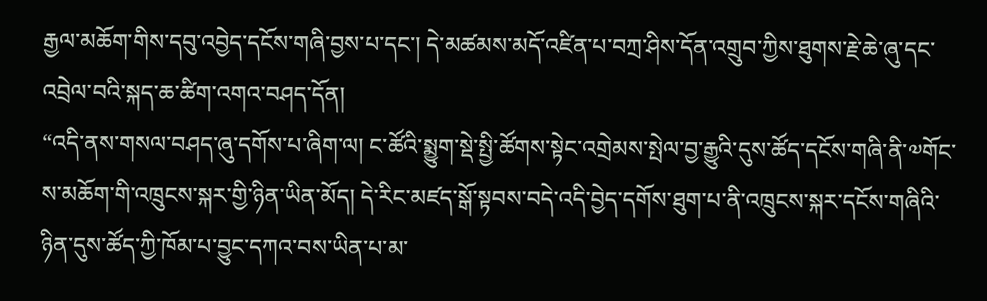རྒྱལ་མཆོག་གིས་དབུ་འབྱེད་དངོས་གཞི་བྱས་པ་དང་། དེ་མཚམས་མདོ་འཛིན་པ་བཀྲ་ཤིས་དོན་འགྲུབ་ཀྱིས་ཐུགས་རྗེ་ཆེ་ཞུ་དང་འབྲེལ་བའི་སྐད་ཆ་ཚིག་འགའ་བཤད་དོན།
“འདི་ནས་གསལ་བཤད་ཞུ་དགོས་པ་ཞིག་ལ། ང་ཚོའི་སྨྱུག་སྡེ་སྤྱི་ཚོགས་སྟེང་འགྲེམས་སྤེལ་བྱ་རྒྱུའི་དུས་ཚོད་དངོས་གཞི་ནི་༧གོང་ས་མཆོག་གི་འཁྲུངས་སྐར་གྱི་ཉིན་ཡིན་མོད། དེ་རིང་མཛད་སྒོ་སྟབས་བདེ་འདི་བྱེད་དགོས་ཐུག་པ་ནི་འཁྲུངས་སྐར་དངོས་གཞིའི་ཉིན་དུས་ཚོད་ཀྱི་ཁོམ་པ་བྱུང་དཀའ་བས་ཡིན་པ་མ་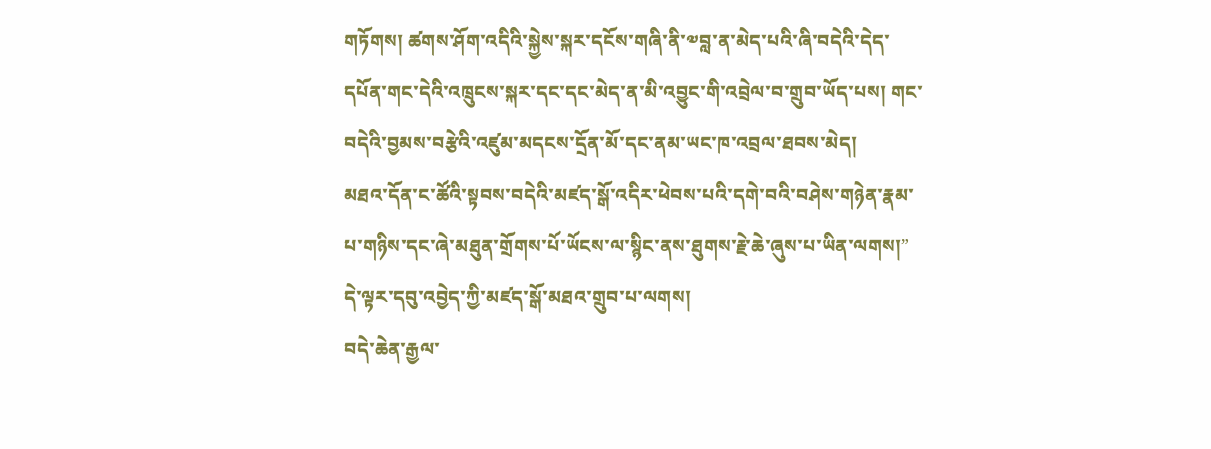གཏོགས། ཚགས་ཤོག་འདིའི་སྐྱེས་སྐར་དངོས་གཞི་ནི་༧བླ་ན་མེད་པའི་ཞི་བདེའི་དེད་དཔོན་གང་དེའི་འཁྲུངས་སྐར་དང་དང་མེད་ན་མི་འབྱུང་གི་འབྲེལ་བ་གྲུབ་ཡོད་པས། གང་བདེའི་བྱམས་བརྩེའི་འཛུམ་མདངས་དྲོན་མོ་དང་ནམ་ཡང་ཁ་འབྲལ་ཐབས་མེད།
མཐའ་དོན་ང་ཚོའི་སྟབས་བདེའི་མཛད་སྒོ་འདིར་ཕེབས་པའི་དགེ་བའི་བཤེས་གཉེན་རྣམ་པ་གཉིས་དང་ཞེ་མཐུན་གྲོགས་པོ་ཡོངས་ལ་སྙིང་ནས་ཐུགས་རྗེ་ཆེ་ཞུས་པ་ཡིན་ལགས།”
དེ་ལྟར་དབུ་འབྱེད་ཀྱི་མཛད་སྒོ་མཐའ་གྲུབ་པ་ལགས།
བདེ་ཆེན་རྒྱལ་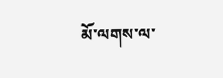མོ་ལགས་ལ་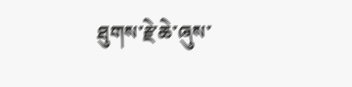ཐུགས་རྗེ་ཆེ་ཞུས་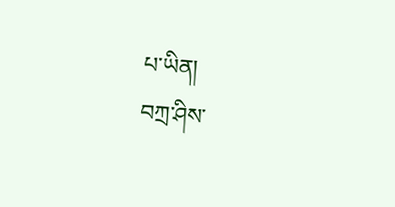པ་ཡིན།
བཀྲ་ཤིས་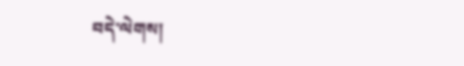བདེ་ལེགས།